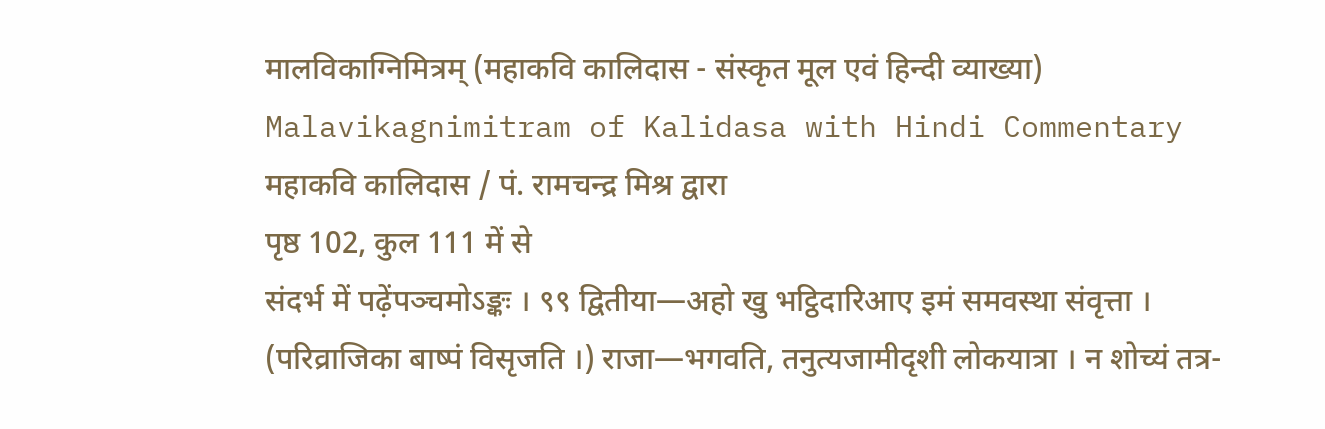मालविकाग्निमित्रम् (महाकवि कालिदास - संस्कृत मूल एवं हिन्दी व्याख्या)
Malavikagnimitram of Kalidasa with Hindi Commentary
महाकवि कालिदास / पं. रामचन्द्र मिश्र द्वारा
पृष्ठ 102, कुल 111 में से
संदर्भ में पढ़ेंपञ्चमोऽङ्कः । ९९ द्वितीया—अहो खु भट्ठिदारिआए इमं समवस्था संवृत्ता । (परिव्राजिका बाष्पं विसृजति ।) राजा—भगवति, तनुत्यजामीदृशी लोकयात्रा । न शोच्यं तत्र-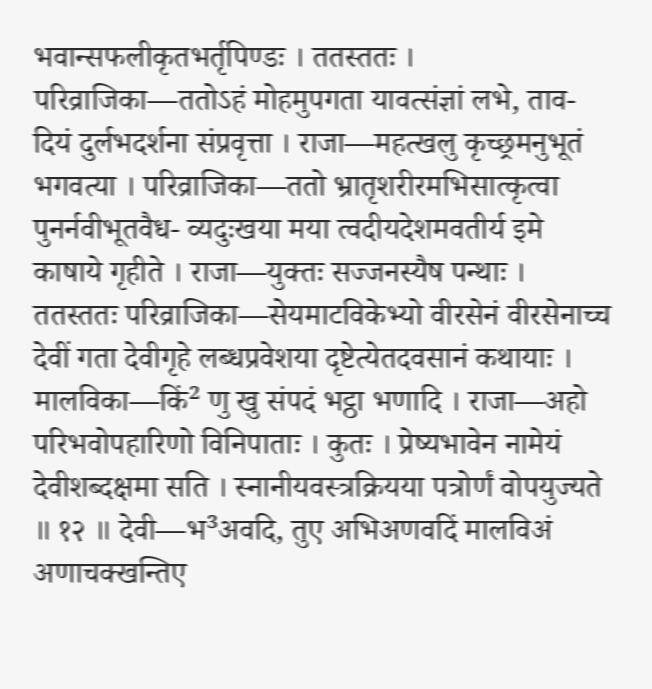भवान्सफलीकृतभर्तृपिण्डः । ततस्ततः । परिव्राजिका—ततोऽहं मोहमुपगता यावत्संज्ञां लभे, ताव- दियं दुर्लभदर्शना संप्रवृत्ता । राजा—महत्खलु कृच्छ्रमनुभूतं भगवत्या । परिव्राजिका—ततो भ्रातृशरीरमभिसात्कृत्वा पुनर्नवीभूतवैध- व्यदुःखया मया त्वदीयदेशमवतीर्य इमे काषाये गृहीते । राजा—युक्तः सज्जनस्यैष पन्थाः । ततस्ततः परिव्राजिका—सेयमाटविकेभ्यो वीरसेनं वीरसेनाच्च देवीं गता देवीगृहे लब्धप्रवेशया दृष्टेत्येतदवसानं कथायाः । मालविका—किं² णु खु संपदं भट्ठा भणादि । राजा—अहो परिभवोपहारिणो विनिपाताः । कुतः । प्रेष्यभावेन नामेयं देवीशब्दक्षमा सति । स्नानीयवस्त्रक्रियया पत्रोर्णं वोपयुज्यते ॥ १२ ॥ देवी—भ³अवदि, तुए अभिअणवदिं मालविअं अणाचक्खन्तिए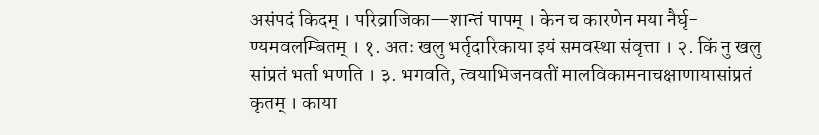असंपदं किदम् । परिव्राजिका—शान्तं पापम् । केन च कारणेन मया नैर्घृ- ण्यमवलम्बितम् । १. अतः खलु भर्तृदारिकाया इयं समवस्था संवृत्ता । २. किं नु खलु सांप्रतं भर्ता भणति । ३. भगवति, त्वयाभिजनवतीं मालविकामनाचक्षाणायासांप्रतं कृतम् । काया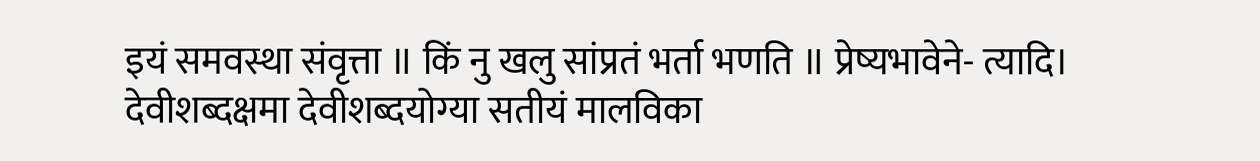इयं समवस्था संवृत्ता ॥ किं नु खलु सांप्रतं भर्ता भणति ॥ प्रेष्यभावेने- त्यादि। देवीशब्दक्षमा देवीशब्दयोग्या सतीयं मालविका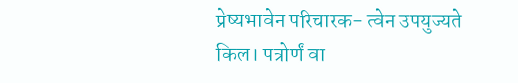प्रेष्यभावेन परिचारक- त्वेन उपयुज्यते किल। पत्रोर्णं वा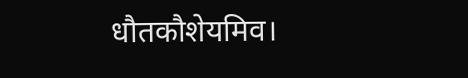धौतकौशेयमिव।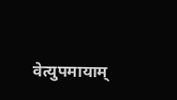वेत्युपमायाम्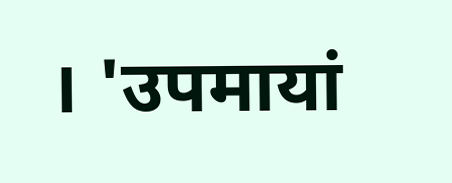। 'उपमायां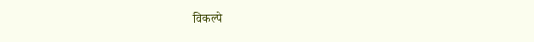विकल्पे